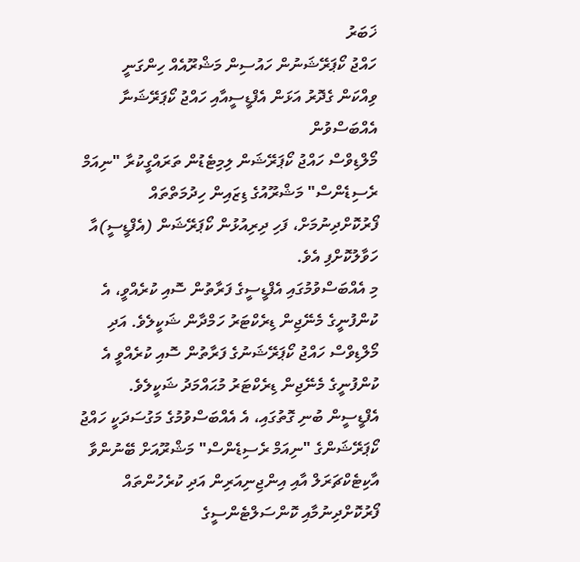ޚަބަރު
ހައްޖު ކޯޕަރޭޝަނުން ހައުސިން މަޝްރޫއެއް ހިންގަނީ
ވިއްކަން ގެދޮރު އަޅަން އެފްޑީސީއާއި ހައްޖު ކޯޕަރޭޝަނާ އެއްބަސްވުން
މޯލްޑިވްސް ހައްޖު ކޯޕަރޭޝަން ލިމިޓެޑުން ތަރައްގީކުރާ "ނިއަމް ރެސިޑެންސް" މަޝްރޫއުގެ ޑިޒައިން ހިދުމަތްތައް ފޯރުކޮށްދިނުމަށް، ފަހި ދިރިއުޅުން ކޯޕަރޭޝަން (އެފްޑީސީ)އާ ހަވާލުކޮށްފި އެވެ.
މި އެއްބަސްވުމުގައި އެފްޑީސީގެ ފަރާތުން ސޮއި ކުރެއްވީ، އެ ކުންފުނީގެ މެނޭޖިން ޑިރެކްޓަރު ހަމްދާން ޝަކީލެވެ. އަދި މޯލްޑިވްސް ހައްޖު ކޯޕަރޭޝަނުގެ ފަރާތުން ސޮއި ކުރެއްވީ އެ ކުންފުނީގެ މެނޭޖިން ޑިރެކްޓަރު މުޙައްމަދު ޝަކީލެވެ.
އެފްޑީސީން ބުނި ގޮތުގައި، އެ އެއްބަސްވުމުގެ މަގުސަދަކީ ހައްޖު ކޯޕަރޭޝަންގެ "ނިއަމް ރެސިޑެންސް" މަޝްރޫއަށް ބޭނުންވާ އާކިޓެކްޗަރަލް އާއި އިންޖިނިއަރިން އަދި ކުރެހުންތައް ފޯރުކޮށްދިނުމާއި ކޮންސަލްޓެންސީގެ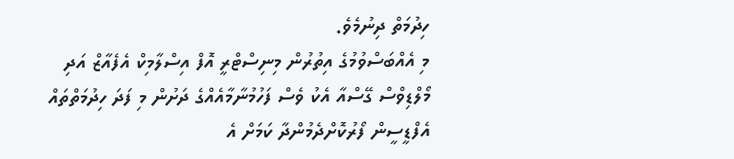ހިދުމަތް ދިނުމެވެ.
މި އެއްބަސްވުމުގެ އިތުރުން މިނިސްޓްރީ އޮފް އިސްލާމިކް އެފެއާޒް އަދި މޯލްޑިވްސް ގޭސްއާ އެކު ވެސް ފަހުމުނާމާއެއްގެ ދަށުން މި ފަދަ ހިދުމަތްތައް އެފްޑީސީން ފޯރުކޮށްދެމުންދާ ކަމަށް އެ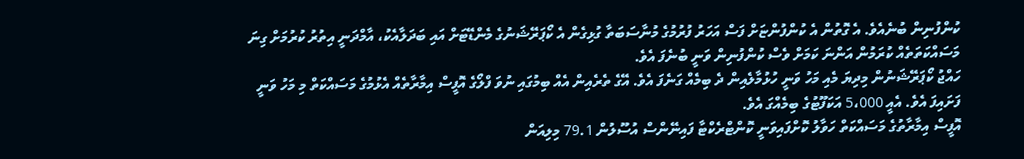ކުންފުނިން ބުނެއެވެ. އެ ގޮތުން އެ ކުންފުންޏަށް ފަސް އަހަރު ފުރުމުގެ މުނާސަބަތާ ގުޅިގެން އެ ކޯޕަރޭޝަނުގެ މެންޑޭޓަށް އައި ބަދަލާއެކު، އާމްދަނީ އިތުރު ކުރުމަށް ގިނަ މަސައްކަތަތެއް ކުރަމުން އަންނަ ކަމަށް ވެސް ކުންފުނިން ވަނީ ބުނެފަ އެވެ.
ހައްޖު ކޯޕަރޭޝަނުން މިދިޔަ މެއި މަހު ވަނީ ހުޅުމާލެއިން ދެ ބިމެއް ގަނެފަ އެވެ. އޭގެ ތެރެއިން އެއް ބިމުގައި ނުވަ ފްލޯގެ އޮފީސް އިމާރާތެއް އެޅުމުގެ މަސައްކަތް މި މަހު ވަނީ ފަށައިފަ އެވެ. އެއީ 5،000 އަކަފޫޓުގެ ބިމެއްގަ އެވެ.
އޮފީސް އިމާރާތުގެ މަސައްކަތް ހަވާލު ކޮށްފައިވަނީ ކޮންޓްރެކްޓާ ފައިނޭންސް އުސޫލުން 79.1 މިލިއަން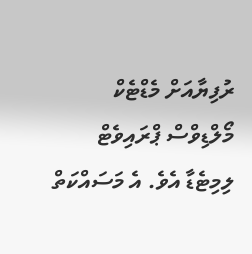ރުފިޔާއަށް މެޑްޓެކް މޯލްޑިވްސް ޕްރައިވެޓް ލިމިޓެޑާ އެވެ. އެ މަސައްކަތް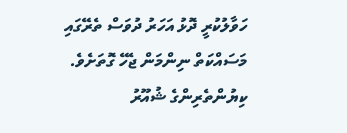ހަވާލުކުރީ ދޮޅު އަހަރު ދުވަސް ތެރޭގައި މަސައްކަތް ނިންމަން ޖެހޭ ގޮތަށެވެ.
ކިޔުންތެރިންގެ ޝުއޫރު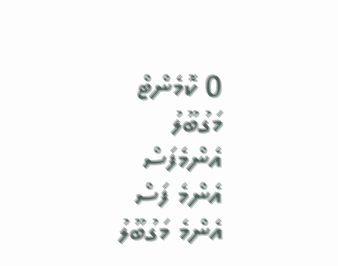0 ކޮމެންޓް
މަގުބޫލު
އެންމެފަސް
އެންމެ ފަސް
އެންމެ މަގުބޫލު